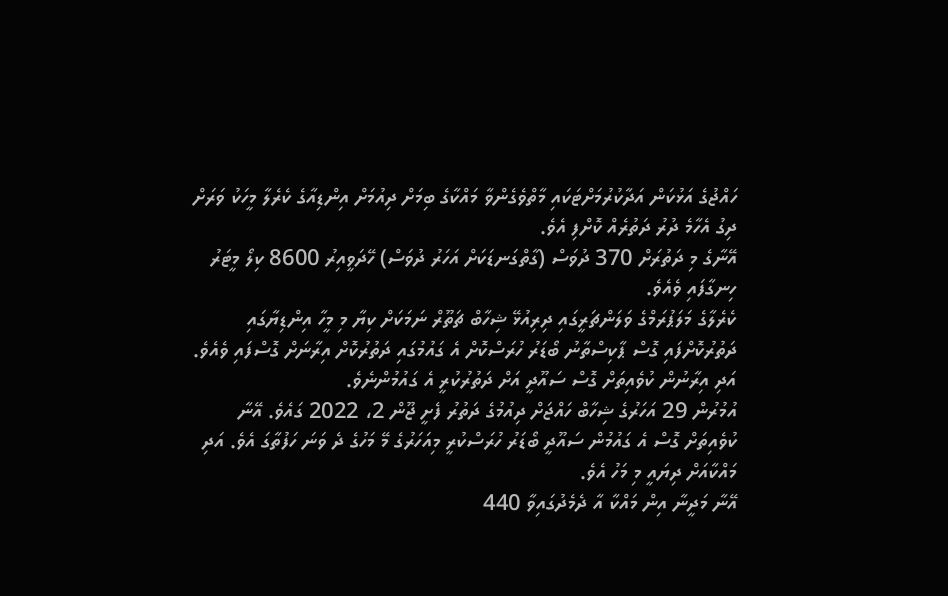ހައްޖުގެ އަޅުކަން އަދާކުރުމަށްޓަކައި މާތްވެގެންވާ މައްކާގެ ބިމަށް ދިއުމަށް އިންޑިއާގެ ކެރެލާ މީހަކު ވަރަށް ދިގު އެހާމެ ދުރު ދަތުރެއް ކޮށްފި އެވެ.
އޭނާގެ މި ދަތުރަށް 370 ދުވަސް (ގާތްގަނޑަކަށް އަހަރު ދުވަސް) ހޭދަވީއިރު 8600 ކިލޯ މީޓަރު ހިނގާފައި ވެއެވެ.
ކެރެލާގެ މަލަޕުރަމްގެ ވަލަންޗަރީގައި ދިރިއުޅޭ ޝިހާބް ޗަތޫރް ނަމަކަށް ކިޔާ މި މީހާ އިންޑިޔާގައި ދަތުރުކޮށްފައި ގޮސް ޕާކިސްތާނު ބޯޑަރު ހުރަސްކޮށް އެ ގައުމުގައި ދަތުރުކޮށް އިރާނަށް ގޮސްފައި ވެއެވެ. އަދި އިރާނުން ކުވެއިތަށް ގޮސް ސައޫދީ އަށް ދަތުރުކުރީ އެ ގައުމުންނެވެ.
އުމުރުން 29 އަހަރުގެ ޝިހާބް ހައްޖަށް ދިއުމުގެ ދަތުރު ފެށީ ޖޫން 2، 2022 ގައެވެ. އޭނާ ކުވެއިތަށް ގޮސް އެ ގައުމުން ސައޫދީ ބޯޑަރު ހުރަސްކުރީ މިއަހަރުގެ މޭ މަހުގެ ދެ ވަނަ ހަފުތާގަ އެވެ. އަދި މައްކާއަށް ދިޔައީ މި މަހު އެވެ.
އޭނާ މަދީނާ އިން މައްކާ އާ ދެމެދުގައިވާ 440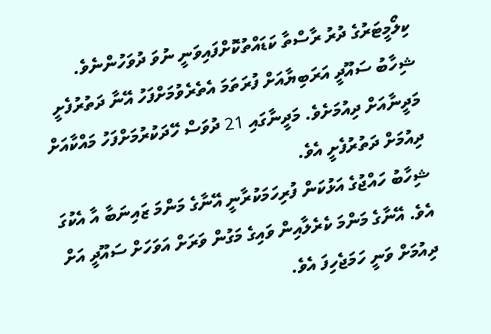ކިލޯމީޓަރުގެ ދުރު ރާސްތާ ކަޑައްތުކޮށްފައިވަނީ ނުވަ ދުވަހުންނެވެ.
ޝިހާބު ސައޫދީ އަރަބިޔާއަށް ފުރަތަމަ އެތެރެވުމަށްފަހު އޭނާ ދަތުރުފެށީ މަދީނާއަށް ދިއުމަށެވެ. މަދީނާގައި 21 ދުވަސް ހޭދަކުރުމަށްފަހު މައްކާއަށް ދިއުމަށް ދަތުރުފެށީ އެވެ.
ޝިހާބު ހައްޖުގެ އަޅުކަން ފުރިހަމަކުރާނީ އޭނާގެ މަންމަ ޒައިނަބާ އާ އެކުގަ އެވެ. އޭނާގެ މަންމަ ކެރެލާއިން ވައިގެ މަގުން ވަރަށް އަވަހަށް ސައޫދީ އަށް ދިއުމަށް ވަނީ ހަމަޖެހިފަ އެވެ.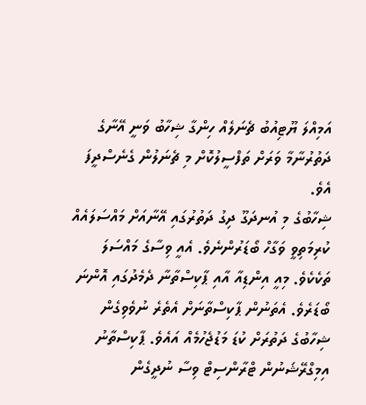އަމިއްލަ ޔޫޓިއުބު ޗެނަލެއް ހިންގާ ޝިހާބު ވަނީ އޭނާގެ ދަތުރުނާމާ ވަރަށް ތަފްސީލުކޮށް މި ޗެނަލުން ގެނެސްދީފަ އެވެ.
ޝިހާބުގެ މި އުނދަގޫ ދިގު ދަތުރުގައި އޭނާއަށް މައްސަލައެއް ކުރިމަތިވީ ވަގާހް ބޯޑަރުންނެވެ. އެއީ ވިސާގެ މައްސަލަ ތަކެކެވެ. މިއީ އިންޑިއާ އާއި ޕާކިސްތާނާ ދެމެދުގައި އޮންނަ ބޯޑަރެވެ. އެތަނުން ޕާކިސްތާނަށް އެތެރެ ނުވެވިގެން ޝިހާބުގެ ދަތުރަށް ކުޑަ މަޑުޖެހުމެއް އައެވެ. ޕާކިސްތާނު އިމިގްރޭޝަނުން ޓްރާންސިޓް ވިސާ ނުދީގެން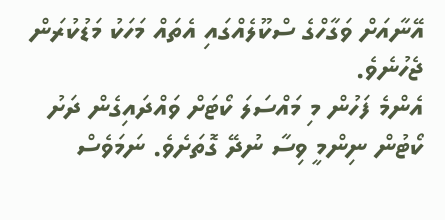އޭނާއަށް ވަގާހްގެ ސްކޫލެއްގައި އެތައް މަހަކު މަޑުކުރަން ޖެހުނެވެ.
އެންމެ ފަހުން މި މައްސަލަ ކޯޓަށް ވައްދައިގެން ދަށު ކޯޓުން ނިންމީ ވިސާ ނުދޭ ގޮތަށެވެ. ނަމަވެސް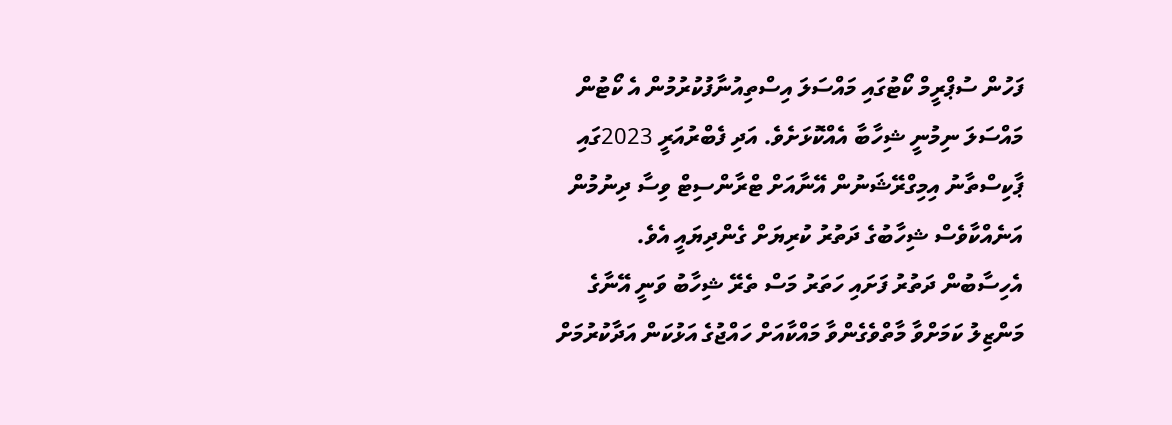ފަހުން ސުޕްރީމް ކޯޓުގައި މައްސަލަ އިސްތިއުނާފުކުރުމުން އެ ކޯޓުން މައްސަލަ ނިމުނީ ޝިހާބާ އެއްކޮޅަށެވެ. އަދި ފެބްރުއަރީ 2023ގައި ޕާކިސްތާނު އިމިގްރޭޝަނުން އޭނާއަށް ޓްރާންސިޓް ވިސާ ދިނުމުން އަނެއްކާވެސް ޝިހާބުގެ ދަތުރު ކުރިޔަށް ގެންދިޔައީ އެވެ.
އެހިސާބުން ދަތުރު ފަށައި ހަތަރު މަސް ތެރޭ ޝިހާބު ވަނީ އޭނާގެ މަންޒިލު ކަމަށްވާ މާތްވެގެންވާ މައްކާއަށް ހައްޖުގެ އަޅުކަން އަދާކުރުމަށް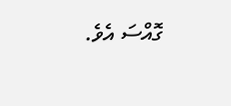ގޮއްސަ އެވެ.